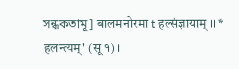সন্ধকতামূ] बालमनोरमा t हल्संज्ञायाम् ।। * हलन्त्यम्' (सू १) ।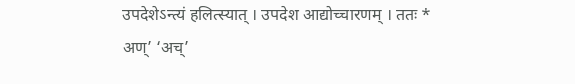उपदेशेऽन्त्यं हलित्स्यात् । उपदेश आद्योच्चारणम् । ततः * अण्’ ‘अच्’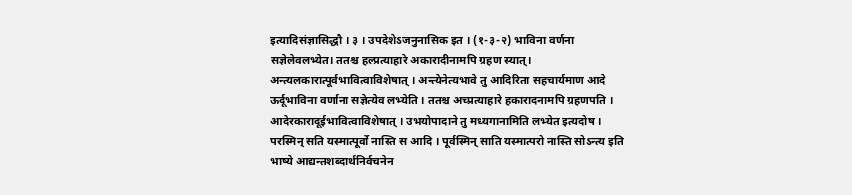इत्यादिसंज्ञासिद्धौ । ३ । उपदेशेऽजनुनासिक इत । (१-३-२) भाविना वर्णना सज्ञेलेवलभ्येत। ततश्च हल्प्रत्याहारे अकारादीनामपि ग्रहण स्यात्। अन्त्यलकारात्पूर्वभावित्वाविशेषात् । अन्त्येनेत्यभावे तु आदिरिता सहचार्यमाण आदे ऊर्दूभाविना वर्णाना सज्ञेत्येव लभ्येति । ततश्च अच्प्रत्याहारे हकारादनामपि ग्रहणपति । आदेरकारादूईभावित्वाविशेषात् । उभयोपादाने तु मध्यगानामिति लभ्येत इत्यदोष । परस्मिन् सति यस्मात्पूर्वो नास्ति स आदि । पूर्वस्मिन् साति यस्मात्परो नास्ति सोऽन्त्य इति भाष्ये आद्यन्तशब्दार्थनिर्वचनेन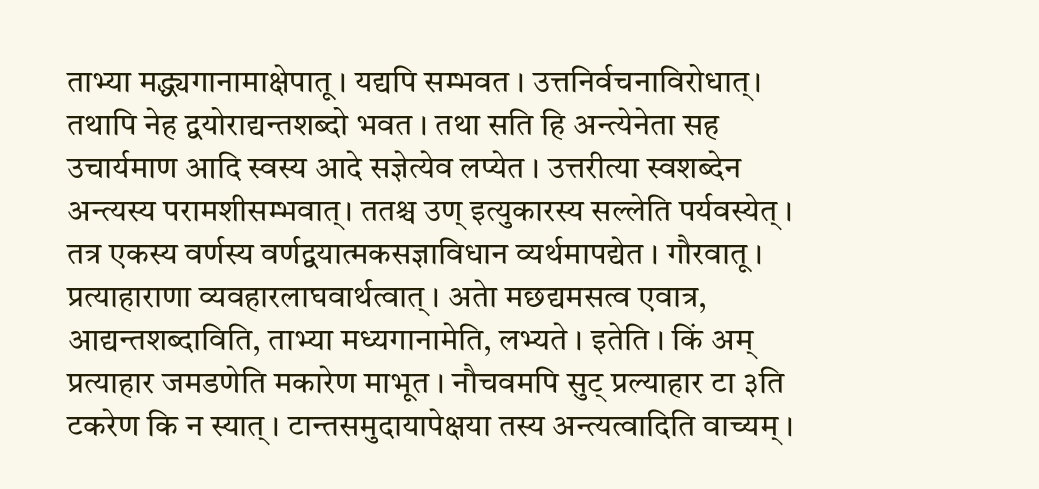ताभ्या मद्ध्यगानामाक्षेपातू । यद्यपि सम्भवत । उत्तनिर्वचनाविरोधात्। तथापि नेह द्वयोराद्यन्तशब्दो भवत । तथा सति हि अन्त्येनेता सह उचार्यमाण आदि स्वस्य आदे सज्ञेत्येव लप्येत । उत्तरीत्या स्वशब्देन अन्त्यस्य परामशीसम्भवात्। ततश्च उण् इत्युकारस्य सल्लेति पर्यवस्येत् । तत्र एकस्य वर्णस्य वर्णद्वयात्मकसज्ञाविधान व्यर्थमापद्येत । गौरवातू । प्रत्याहाराणा व्यवहारलाघवार्थत्वात् । अतेा मछद्यमसत्व एवात्र, आद्यन्तशब्दाविति, ताभ्या मध्यगानामेति, लभ्यते । इतेति । किं अम् प्रत्याहार जमडणेति मकारेण माभूत । नौचवमपि सुट् प्रल्याहार टा ३ति टकरेण कि न स्यात् । टान्तसमुदायापेक्षया तस्य अन्त्यत्वादिति वाच्यम् ।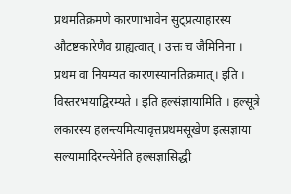प्रथमतिक्रमणे कारणाभावेन सुट्प्रत्याहारस्य औटष्टकारेणैव ग्राह्यत्वात् । उत्तः च जैमिनिना । प्रथम वा नियम्यत कारणस्यानतिक्रमात्। इति । विस्तरभयाद्विरम्यते । इति हल्संज्ञायामिति । हल्सूत्रे लकारस्य हलन्त्यमित्यावृत्तप्रथमसूखेण इत्सज्ञाया सल्यामादिरन्त्येनेति हल्सज्ञासिद्धी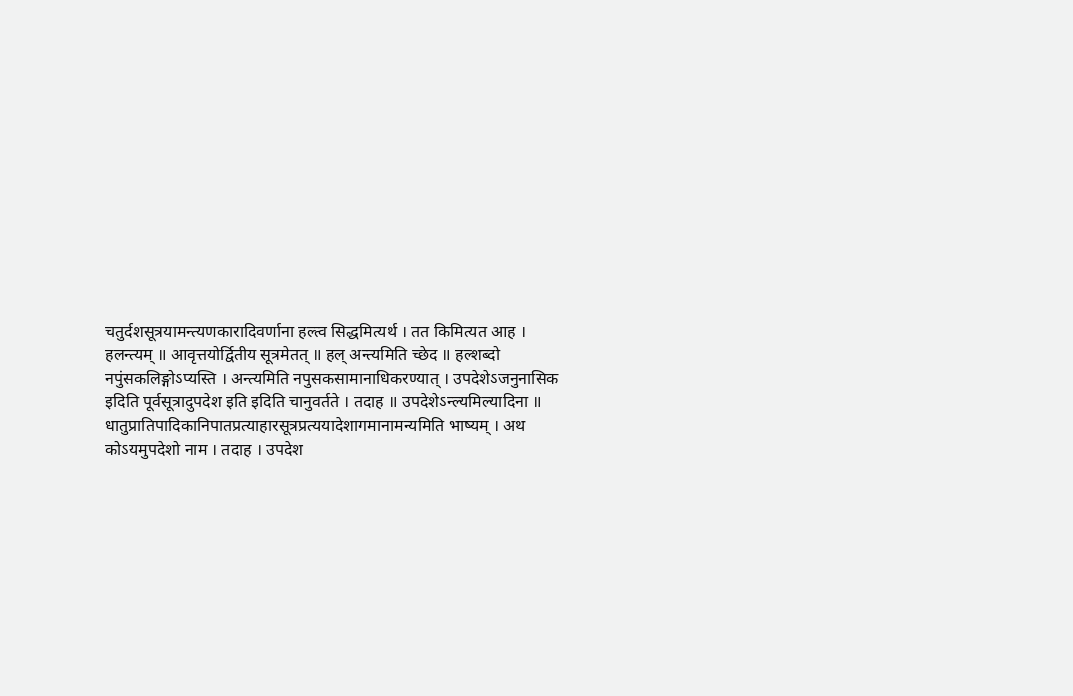चतुर्दशसूत्रयामन्त्यणकारादिवर्णाना हल्त्व सिद्धमित्यर्थ । तत किमित्यत आह । हलन्त्यम् ॥ आवृत्तयोर्द्वितीय सूत्रमेतत् ॥ हल् अन्त्यमिति च्छेद ॥ हल्शब्दो नपुंसकलिङ्गोऽप्यस्ति । अन्त्यमिति नपुसकसामानाधिकरण्यात् । उपदेशेऽजनुनासिक इदिति पूर्वसूत्रादुपदेश इति इदिति चानुवर्तते । तदाह ॥ उपदेशेऽन्ल्यमिल्यादिना ॥ धातुप्रातिपादिकानिपातप्रत्याहारसूत्रप्रत्ययादेशागमानामन्यमिति भाष्यम् । अथ कोऽयमुपदेशो नाम । तदाह । उपदेश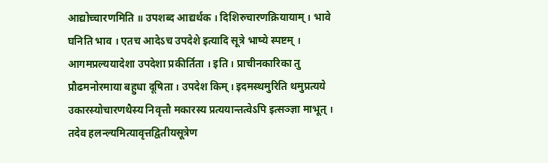आद्योच्चारणमिति ॥ उपशब्द आद्यर्थक । दिशिरुचारणक्रियायाम् । भावे घनिति भाव । एतच आदेऽच उपदेशे इत्यादि सूत्रे भाष्ये स्पष्टम् । आगमप्रल्ययादेशा उपदेशा प्रकीर्तिता । इति । प्राचीनकारिका तु प्रौढमनोरमाया बहुधा दूषिता । उपदेश किम्। इदमस्थमुरिति थमुप्रत्यये उकारस्योचारणथैस्य निवृत्तौ मकारस्य प्रत्ययान्तत्वेऽपि इत्सञ्ज्ञा माभूत् । तदेव हलन्ल्यमित्यावृत्तद्वितीयसूत्रेण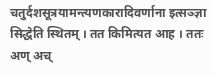चतुर्दशसूत्रयामन्त्यणकारादिवर्णाना इत्सञ्ज्ञा सिद्धेति स्थितम् । तत किमित्यत आह । ततः अण् अच्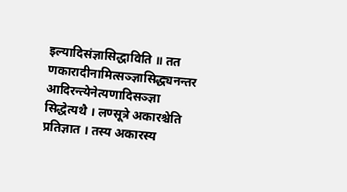इल्यादिसंज्ञासिद्धाविति ॥ तत णकारादीनामित्सञ्ज्ञासिद्ध्यनन्तर आदिरन्त्येनेत्यणादिसञ्ज्ञा सिद्धेत्यथै । लण्सूत्रे अकारश्चेति प्रतिज्ञात । तस्य अकारस्य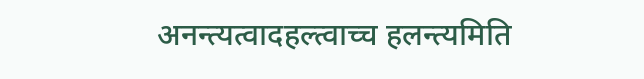अनन्त्यत्वादहल्त्वाच्च हलन्त्यमिति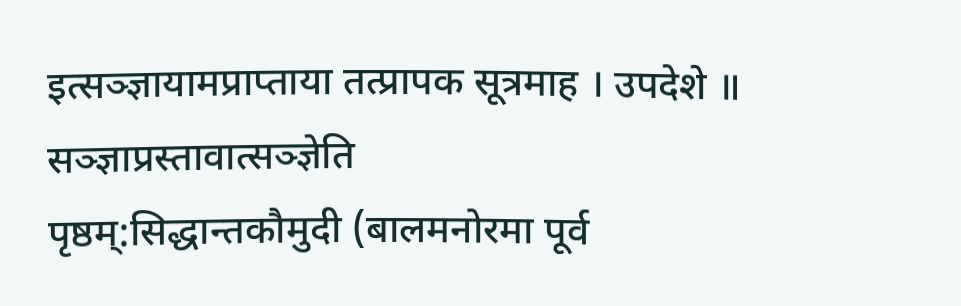इत्सञ्ज्ञायामप्राप्ताया तत्प्रापक सूत्रमाह । उपदेशे ॥ सञ्ज्ञाप्रस्तावात्सञ्ज्ञेति
पृष्ठम्:सिद्धान्तकौमुदी (बालमनोरमा पूर्व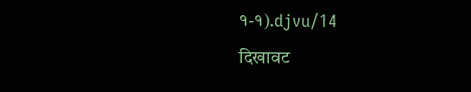१-१).djvu/14
दिखावट